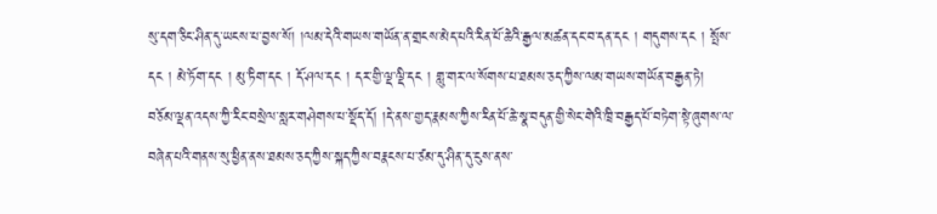སུ་དག་ཅིང་ཤིན་དུ་ཡངས་པ་བྱས་སོ། །ལམ་དེའི་གཡས་གཡོན་ན་གྲངས་མེད་པའི་རིན་པོ་ཆེའི་རྒྱལ་མཚན་དང་བ་དན་དང ། གདུགས་དང ། སྤོས་དང ། མེ་ཏོག་དང ། མུ་ཏིག་དང ། དོ་ཤལ་དང ། དར་གྱི་ལྡ་ལྡི་དང ། གླུ་གར་ལ་སོགས་པ་ཐམས་ཅད་ཀྱིས་ལམ་གཡས་གཡོན་བརྒྱན་ཏེ། བཅོམ་ལྡན་འདས་ཀྱི་རིང་བསྲེལ་སླར་གཤེགས་པ་སྡོད་དོ། །དེ་ནས་གྱད་རྣམས་ཀྱིས་རིན་པོ་ཆེ་སྣ་བདུན་གྱི་སེང་གེའི་ཁྲི་བརྒྱད་པོ་བཏེག་སྟེ་ཞུགས་ལ་བཞེན་པའི་གནས་སུ་ཕྱིན་ནས་ཐམས་ཅད་ཀྱིས་སྐད་ཀྱིས་བརྣངས་པ་ཙམ་དུ་ཤིན་དུ་ངུས་ནས་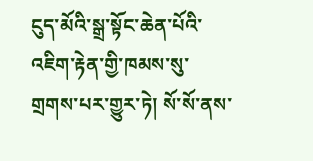ངུད་མོའི་སྒྲ་སྟོང་ཆེན་པོའི་འཇིག་རྟེན་གྱི་ཁམས་སུ་གྲགས་པར་གྱུར་ཏེ། སོ་སོ་ནས་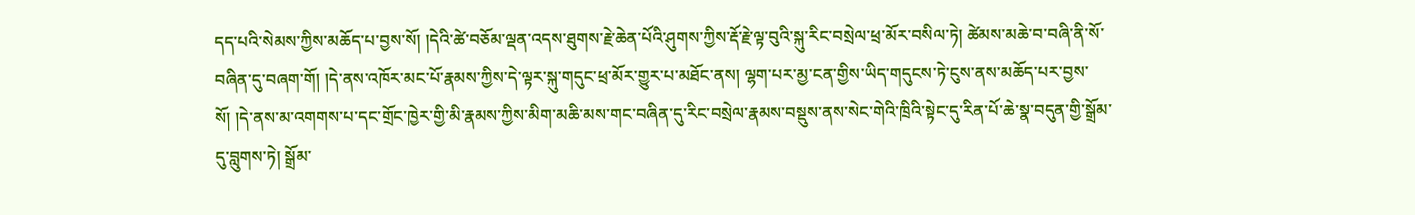དད་པའི་སེམས་ཀྱིས་མཆོད་པ་བྱས་སོ། །དེའི་ཚེ་བཅོམ་ལྡན་འདས་ཐུགས་རྗེ་ཆེན་པོའི་ཤུགས་ཀྱིས་རྡོ་རྗེ་ལྟ་བུའི་སྐུ་རིང་བསྲེལ་ཕྲ་མོར་བསིལ་ཏེ། ཚེམས་མཆེ་བ་བཞི་ནི་སོ་བཞིན་དུ་བཞག་གོ། །དེ་ནས་འཁོར་མང་པོ་རྣམས་ཀྱིས་དེ་ལྟར་སྐུ་གདུང་ཕྲ་མོར་གྱུར་པ་མཐོང་ནས། ལྷག་པར་མྱ་ངན་གྱིས་ཡིད་གདུངས་ཏེ་ངུས་ནས་མཆོད་པར་བྱས་སོ། །དེ་ནས་མ་འགགས་པ་དང་གྲོང་ཁྱེར་གྱི་མི་རྣམས་ཀྱིས་མིག་མཆི་མས་གང་བཞིན་དུ་རིང་བསྲེལ་རྣམས་བསྡུས་ནས་སེང་གེའི་ཁྲིའི་སྟེང་དུ་རིན་པོ་ཆེ་སྣ་བདུན་གྱི་སྒྲོམ་དུ་བླུགས་ཏེ། སྒྲོམ་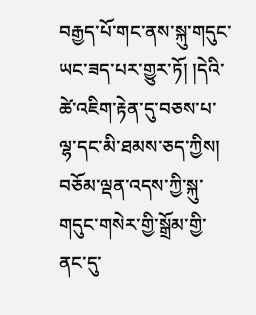བརྒྱད་པོ་གང་ནས་སྐུ་གདུང་ཡང་ཟད་པར་གྱུར་ཏོ། །དེའི་ཚེ་འཇིག་རྟེན་དུ་བཅས་པ་ལྷ་དང་མི་ཐམས་ཅད་ཀྱིས། བཅོམ་ལྡན་འདས་ཀྱི་སྐུ་གདུང་གསེར་གྱི་སྒྲོམ་གྱི་ནང་དུ་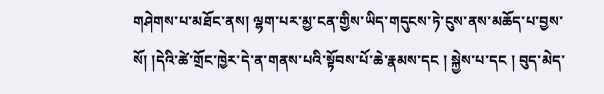གཤེགས་པ་མཐོང་ནས། ལྷག་པར་མྱ་ངན་གྱིས་ཡིད་གདུངས་ཏེ་ངུས་ནས་མཆོད་པ་བྱས་སོ། །དེའི་ཚེ་གྲོང་ཁྱེར་དེ་ན་གནས་པའི་སྟོབས་པོ་ཆེ་རྣམས་དང ། སྐྱེས་པ་དང ། བུད་མེད་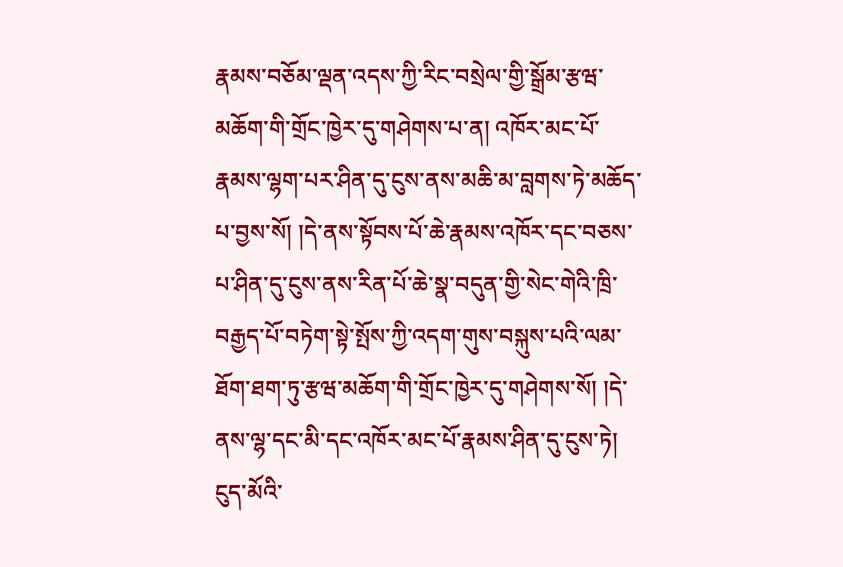རྣམས་བཅོམ་ལྡན་འདས་ཀྱི་རིང་བསྲེལ་གྱི་སྒྲོམ་རྩཝ་མཆོག་གི་གྲོང་ཁྱེར་དུ་གཤེགས་པ་ན། འཁོར་མང་པོ་རྣམས་ལྷག་པར་ཤིན་དུ་ངུས་ནས་མཆི་མ་བླགས་ཏེ་མཆོད་པ་བྱས་སོ། །དེ་ནས་སྟོབས་པོ་ཆེ་རྣམས་འཁོར་དང་བཅས་པ་ཤིན་དུ་ངུས་ནས་རིན་པོ་ཆེ་སྣ་བདུན་གྱི་སེང་གེའི་ཁྲི་བརྒྱད་པོ་བཏེག་སྟེ་སྤོས་ཀྱི་འདག་གུས་བསྐུས་པའི་ལམ་ཐོག་ཐག་ཏུ་རྩཝ་མཆོག་གི་གྲོང་ཁྱེར་དུ་གཤེགས་སོ། །དེ་ནས་ལྷ་དང་མི་དང་འཁོར་མང་པོ་རྣམས་ཤིན་དུ་ངུས་ཏེ། ངུད་མོའི་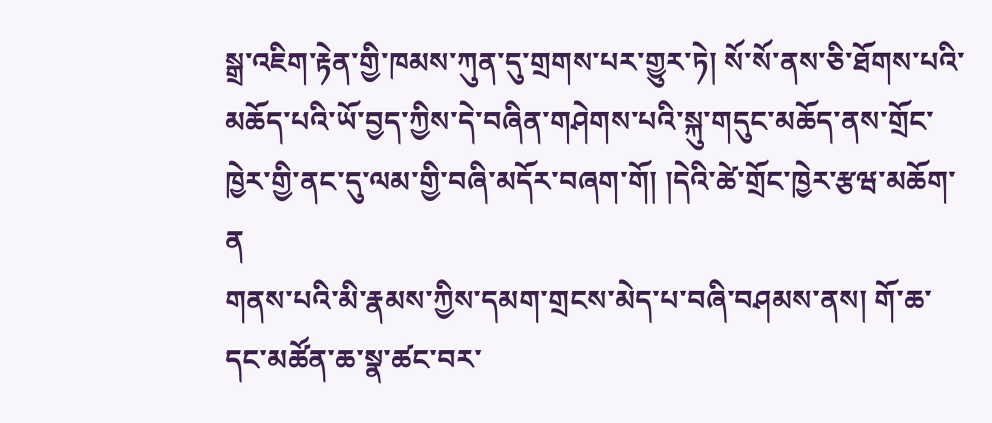སྒྲ་འཇིག་རྟེན་གྱི་ཁམས་ཀུན་དུ་གྲགས་པར་གྱུར་ཏེ། སོ་སོ་ནས་ཅི་ཐོགས་པའི་མཆོད་པའི་ཡོ་བྱད་ཀྱིས་དེ་བཞིན་གཤེགས་པའི་སྐུ་གདུང་མཆོད་ནས་གྲོང་ཁྱེར་གྱི་ནང་དུ་ལམ་གྱི་བཞི་མདོར་བཞག་གོ། །དེའི་ཚེ་གྲོང་ཁྱེར་རྩཝ་མཆོག་ན
གནས་པའི་མི་རྣམས་ཀྱིས་དམག་གྲངས་མེད་པ་བཞི་བཤམས་ནས། གོ་ཆ་དང་མཚོན་ཆ་སྣ་ཚང་བར་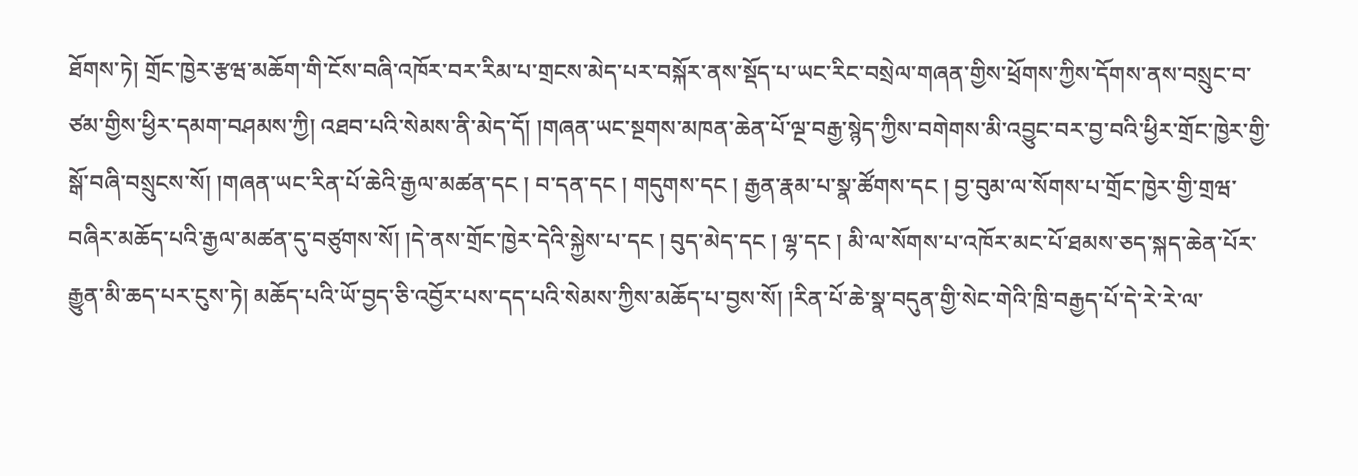ཐོགས་ཏེ། གྲོང་ཁྱེར་རྩཝ་མཆོག་གི་ངོས་བཞི་འཁོར་བར་རིམ་པ་གྲངས་མེད་པར་བསྐོར་ནས་སྡོད་པ་ཡང་རིང་བསྲེལ་གཞན་གྱིས་ཕྲོགས་ཀྱིས་དོགས་ནས་བསྲུང་བ་ཙམ་གྱིས་ཕྱིར་དམག་བཤམས་ཀྱི། འཐབ་པའི་སེམས་ནི་མེད་དོ། །གཞན་ཡང་སྔགས་མཁན་ཆེན་པོ་ལྔ་བརྒྱ་སྙེད་ཀྱིས་བགེགས་མི་འབྱུང་བར་བྱ་བའི་ཕྱིར་གྲོང་ཁྱེར་གྱི་སྒོ་བཞི་བསྲུངས་སོ། །གཞན་ཡང་རིན་པོ་ཆེའི་རྒྱལ་མཚན་དང ། བ་དན་དང ། གདུགས་དང ། རྒྱན་རྣམ་པ་སྣ་ཚོགས་དང ། བྱ་བུམ་ལ་སོགས་པ་གྲོང་ཁྱེར་གྱི་གྲཝ་བཞིར་མཆོད་པའི་རྒྱལ་མཚན་དུ་བཙུགས་སོ། །དེ་ནས་གྲོང་ཁྱེར་དེའི་སྐྱེས་པ་དང ། བུད་མེད་དང ། ལྷ་དང ། མི་ལ་སོགས་པ་འཁོར་མང་པོ་ཐམས་ཅད་སྐད་ཆེན་པོར་རྒྱུན་མི་ཆད་པར་ངུས་ཏེ། མཆོད་པའི་ཡོ་བྱད་ཅི་འབྱོར་པས་དད་པའི་སེམས་ཀྱིས་མཆོད་པ་བྱས་སོ། །རིན་པོ་ཆེ་སྣ་བདུན་གྱི་སེང་གེའི་ཁྲི་བརྒྱད་པོ་དེ་རེ་རེ་ལ་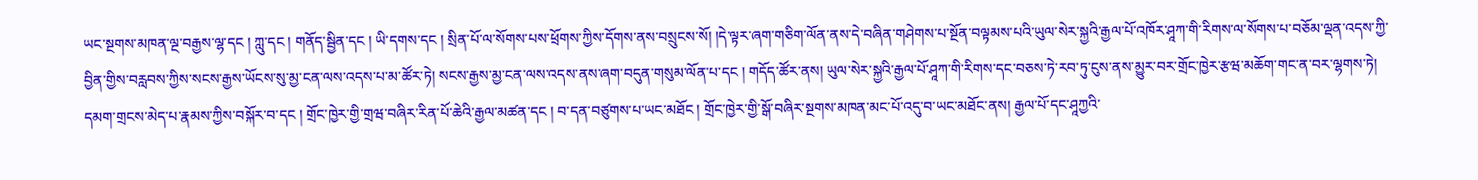ཡང་སྔགས་མཁན་ལྔ་བརྒྱས་ལྷ་དང ། ཀླུ་དང ། གནོད་སྦྱིན་དང ། ཡི་དགས་དང ། སྲིན་པོ་ལ་སོགས་པས་ཕྲོགས་ཀྱིས་དོགས་ནས་བསྲུངས་སོ། །དེ་ལྟར་ཞག་གཅིག་ལོན་ནས་དེ་བཞིན་གཤེགས་པ་སྔོན་བལྟམས་པའི་ཡུལ་སེར་སྐྱའི་རྒྱལ་པོ་འཁོར་ཤཱཀ་གི་རིགས་ལ་སོགས་པ་བཅོམ་ལྡན་འདས་ཀྱི་བྱིན་གྱིས་བརླབས་ཀྱིས་སངས་རྒྱས་ཡོངས་སུ་མྱ་ངན་ལས་འདས་པ་མ་ཚོར་ཏེ། སངས་རྒྱས་མྱ་ངན་ལས་འདས་ནས་ཞག་བདུན་གསུམ་ལོན་པ་དང ། གདོད་ཚོར་ནས། ཡུལ་སེར་སྐྱའི་རྒྱལ་པོ་ཤཱཀ་གི་རིགས་དང་བཅས་ཏེ་རབ་ཏུ་ངུས་ནས་མྱུར་བར་གྲོང་ཁྱེར་རྩཝ་མཆོག་གང་ན་བར་ལྷགས་ཏེ། དམག་གྲངས་མེད་པ་རྣམས་ཀྱིས་བསྐོར་བ་དང ། གྲོང་ཁྱེར་གྱི་གྲཝ་བཞིར་རིན་པོ་ཆེའི་རྒྱལ་མཚན་དང ། བ་དན་བཙུགས་པ་ཡང་མཐོང ། གྲོང་ཁྱེར་གྱི་སྒོ་བཞིར་སྔགས་མཁན་མང་པོ་འདུ་བ་ཡང་མཐོང་ནས། རྒྱལ་པོ་དང་ཤཱཀྱའི་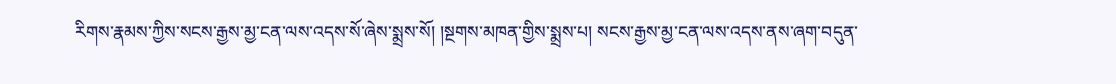རིགས་རྣམས་ཀྱིས་སངས་རྒྱས་མྱ་ངན་ལས་འདས་སོ་ཞེས་སྨྲས་སོ། །སྔགས་མཁན་གྱིས་སྨྲས་པ། སངས་རྒྱས་མྱ་ངན་ལས་འདས་ནས་ཞག་བདུན་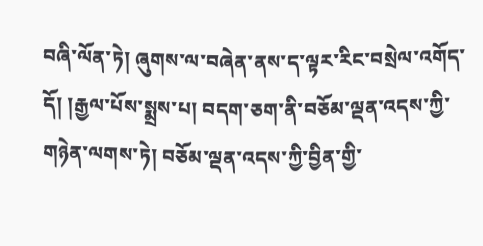བཞི་ལོན་ཏེ། ཞུགས་ལ་བཞེན་ནས་ད་ལྟར་རིང་བསྲེལ་འགོད་དོ། །རྒྱལ་པོས་སྨྲས་པ། བདག་ཅག་ནི་བཅོམ་ལྡན་འདས་ཀྱི་གཉེན་ལགས་ཏེ། བཅོམ་ལྡན་འདས་ཀྱི་བྱིན་གྱི་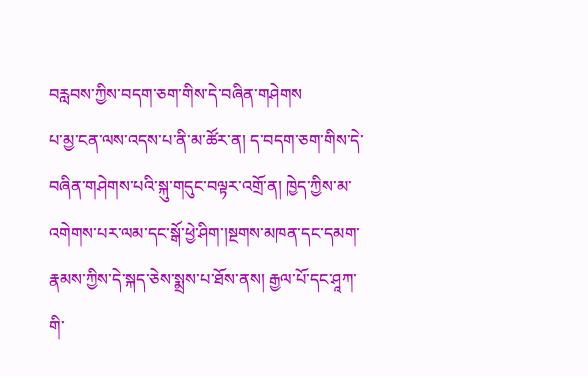བརླབས་ཀྱིས་བདག་ཅག་གིས་དེ་བཞིན་གཤེགས
པ་མྱ་ངན་ལས་འདས་པ་ནི་མ་ཚོར་ན། ད་བདག་ཅག་གིས་དེ་བཞིན་གཤེགས་པའི་སྐུ་གདུང་བལྟར་འགྲོ་ན། ཁྱེད་ཀྱིས་མ་འགེགས་པར་ལམ་དང་སྒོ་ཕྱེ་ཤིག་།སྔགས་མཁན་དང་དམག་རྣམས་ཀྱིས་དེ་སྐད་ཅེས་སྨྲས་པ་ཐོས་ནས། རྒྱལ་པོ་དང་ཤཱཀ་གི་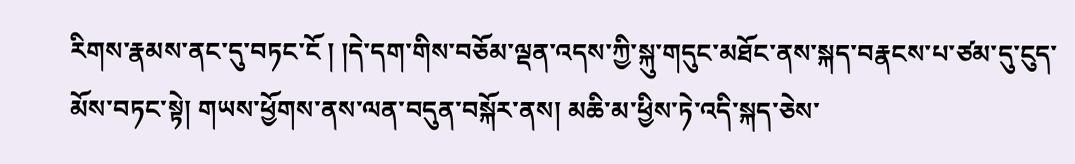རིགས་རྣམས་ནང་དུ་བཏང་ངོ ། །དེ་དག་གིས་བཅོམ་ལྡན་འདས་ཀྱི་སྐུ་གདུང་མཐོང་ནས་སྐད་བརྣངས་པ་ཙམ་དུ་ངུད་མོས་བཏང་སྟེ། གཡས་ཕྱོགས་ནས་ལན་བདུན་བསྐོར་ནས། མཆི་མ་ཕྱིས་ཏེ་འདི་སྐད་ཅེས་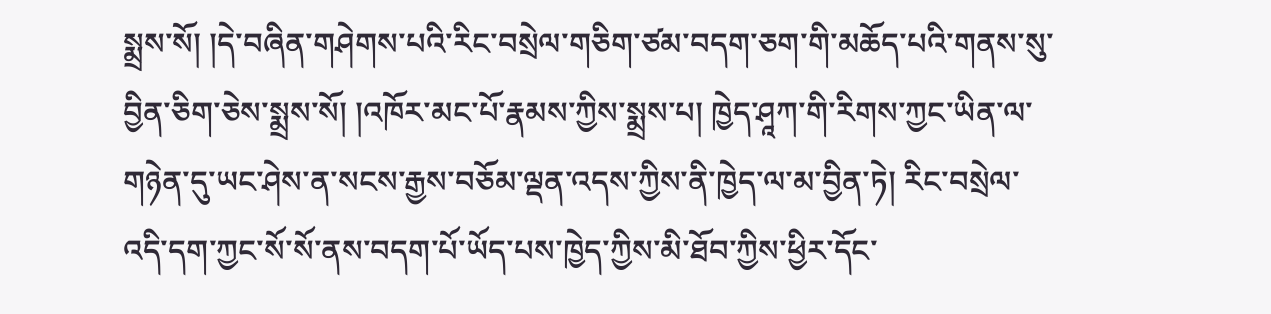སྨྲས་སོ། །དེ་བཞིན་གཤེགས་པའི་རིང་བསྲེལ་གཅིག་ཙམ་བདག་ཅག་གི་མཆོད་པའི་གནས་སུ་བྱིན་ཅིག་ཅེས་སྨྲས་སོ། །འཁོར་མང་པོ་རྣམས་ཀྱིས་སྨྲས་པ། ཁྱེད་ཤཱཀ་གི་རིགས་ཀྱང་ཡིན་ལ་གཉེན་དུ་ཡང་ཤེས་ན་སངས་རྒྱས་བཅོམ་ལྡན་འདས་ཀྱིས་ནི་ཁྱེད་ལ་མ་བྱིན་ཏེ། རིང་བསྲེལ་འདི་དག་ཀྱང་སོ་སོ་ནས་བདག་པོ་ཡོད་པས་ཁྱེད་ཀྱིས་མི་ཐོབ་ཀྱིས་ཕྱིར་དོང་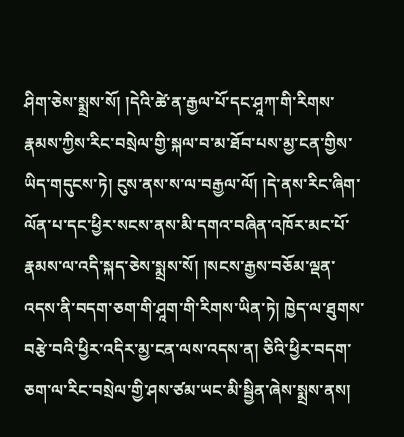ཤིག་ཅེས་སྨྲས་སོ། །དེའི་ཚེ་ན་རྒྱལ་པོ་དང་ཤཱཀ་གི་རིགས་རྣམས་ཀྱིས་རིང་བསྲེལ་གྱི་སྐལ་བ་མ་ཐོབ་པས་མྱ་ངན་གྱིས་ཡིད་གདུངས་ཏེ། ངུས་ནས་ས་ལ་བརྒྱལ་ལོ། །དེ་ནས་རིང་ཞིག་ལོན་པ་དང་ཕྱིར་སངས་ནས་མི་དགའ་བཞིན་འཁོར་མང་པོ་རྣམས་ལ་འདི་སྐད་ཅེས་སྨྲས་སོ། །སངས་རྒྱས་བཅོམ་ལྡན་འདས་ནི་བདག་ཅག་གི་ཤཱག་གི་རིགས་ཡིན་ཏེ། ཁྱེད་ལ་ཐུགས་བརྩེ་བའི་ཕྱིར་འདིར་མྱ་ངན་ལས་འདས་ན། ཅིའི་ཕྱིར་བདག་ཅག་ལ་རིང་བསྲེལ་གྱི་ཤས་ཙམ་ཡང་མི་སྦྱིན་ཞེས་སྨྲས་ནས།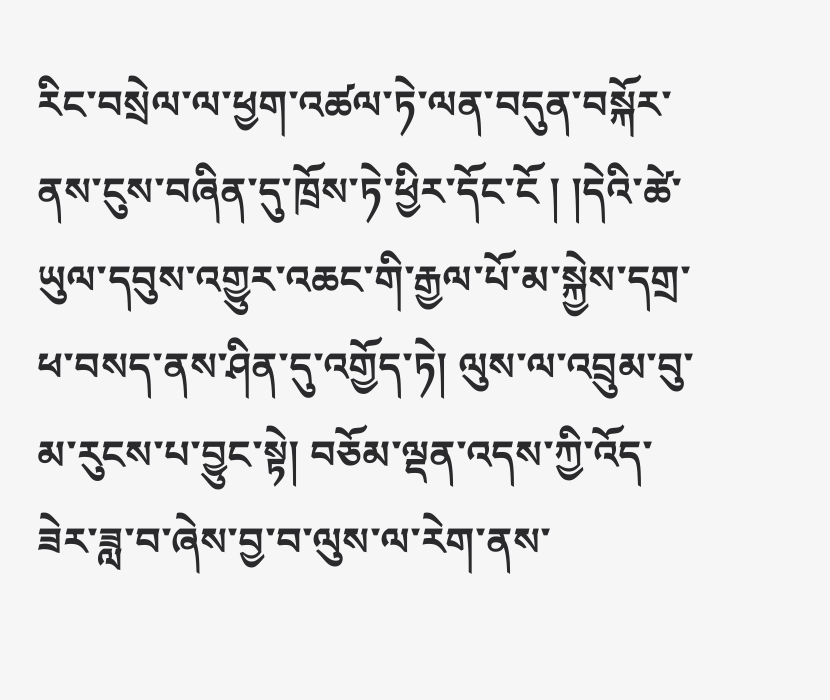རིང་བསྲེལ་ལ་ཕྱག་འཚལ་ཏེ་ལན་བདུན་བསྐོར་ནས་ངུས་བཞིན་དུ་ཁྲོས་ཏེ་ཕྱིར་དོང་ངོ ། །དེའི་ཚེ་ཡུལ་དབུས་འགྱུར་འཆང་གི་རྒྱལ་པོ་མ་སྐྱེས་དགྲ་ཕ་བསད་ནས་ཤིན་དུ་འགྱོད་ཏེ། ལུས་ལ་འབྲུམ་བུ་མ་རུངས་པ་བྱུང་སྟེ། བཅོམ་ལྡན་འདས་ཀྱི་འོད་ཟེར་ཟླ་བ་ཞེས་བྱ་བ་ལུས་ལ་རེག་ནས་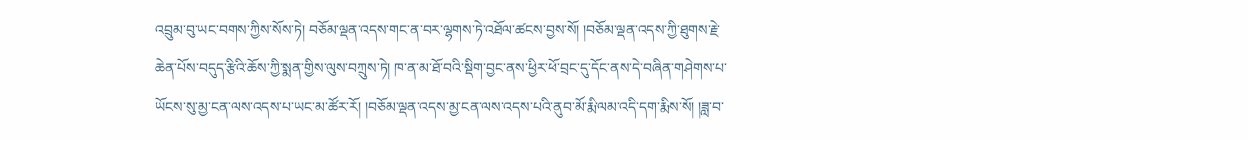འབྲུམ་བུ་ཡང་བགས་ཀྱིས་སོས་ཏེ། བཅོམ་ལྡན་འདས་གང་ན་བར་ལྷགས་ཏེ་འཐོལ་ཚངས་བྱས་སོ། །བཅོམ་ལྡན་འདས་ཀྱི་ཐུགས་རྗེ་ཆེན་པོས་བདུད་རྩིའི་ཆོས་ཀྱི་སྨན་གྱིས་ལུས་བཀྲུས་ཏེ། ཁ་ན་མ་ཐོ་བའི་སྡིག་བྱང་ནས་ཕྱིར་ཕོ་བྲང་དུ་དོང་ནས་དེ་བཞིན་གཤེགས་པ་ཡོངས་སུ་མྱ་ངན་ལས་འདས་པ་ཡང་མ་ཚོར་རོ། །བཅོམ་ལྡན་འདས་མྱ་ངན་ལས་འདས་པའི་ནུབ་མོ་རྨི་ལམ་འདི་དག་རྨིས་སོ། །ཟླ་བ་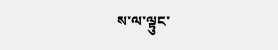ས་ལ་ལྟུང་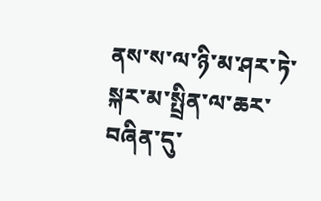ནས་ས་ལ་ཉི་མ་ཤར་ཏེ་སྐར་མ་སྤྲིན་ལ་ཆར་བཞིན་དུ་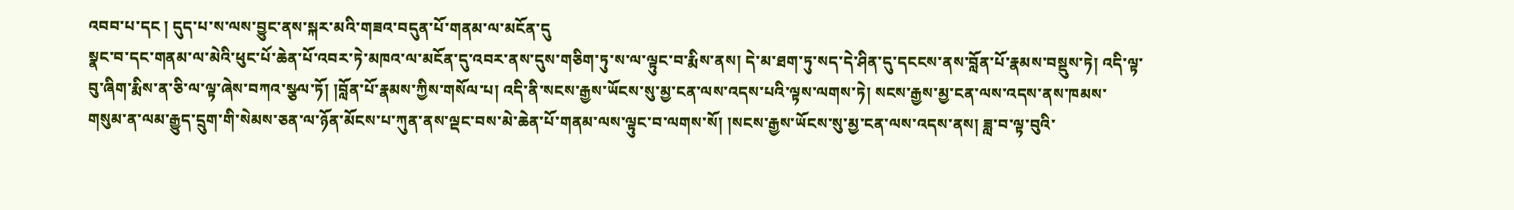འབབ་པ་དང ། དུད་པ་ས་ལས་བྱུང་ནས་སྐར་མའི་གཟའ་བདུན་པོ་གནམ་ལ་མངོན་དུ
སྣང་བ་དང་གནམ་ལ་མེའི་ཕུང་པོ་ཆེན་པོ་འབར་ཏེ་མཁའ་ལ་མངོན་དུ་འབར་ནས་དུས་གཅིག་ཏུ་ས་ལ་ལྟུང་བ་རྨིས་ནས། དེ་མ་ཐག་ཏུ་སད་དེ་ཤིན་དུ་དངངས་ནས་བློན་པོ་རྣམས་བསྡུས་ཏེ། འདི་ལྟ་བུ་ཞིག་རྨིས་ན་ཅི་ལ་ལྟ་ཞེས་བཀའ་སྩལ་ཏོ། །བློན་པོ་རྣམས་ཀྱིས་གསོལ་པ། འདི་ནི་སངས་རྒྱས་ཡོངས་སུ་མྱ་ངན་ལས་འདས་པའི་ལྟས་ལགས་ཏེ། སངས་རྒྱས་མྱ་ངན་ལས་འདས་ནས་ཁམས་གསུམ་ན་ལམ་རྒྱུད་དྲུག་གི་སེམས་ཅན་ལ་ཉོན་མོངས་པ་ཀུན་ནས་ལྡང་བས་མེ་ཆེན་པོ་གནམ་ལས་ལྟུང་བ་ལགས་སོ། །སངས་རྒྱས་ཡོངས་སུ་མྱ་ངན་ལས་འདས་ནས། ཟླ་བ་ལྟ་བུའི་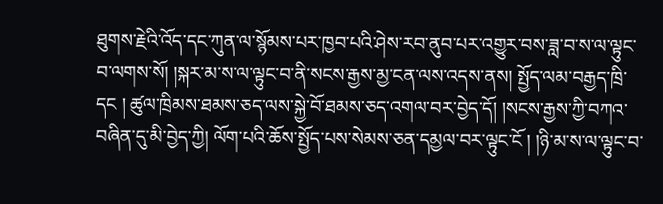ཐུགས་རྗེའི་འོད་དང་ཀུན་ལ་སྙོམས་པར་ཁྱབ་པའི་ཤེས་རབ་ནུབ་པར་འགྱུར་བས་ཟླ་བ་ས་ལ་ལྟུང་བ་ལགས་སོ། །སྐར་མ་ས་ལ་ལྟུང་བ་ནི་སངས་རྒྱས་མྱ་ངན་ལས་འདས་ནས། སྤྱོད་ལམ་བརྒྱད་ཁྲི་དང ། ཚུལ་ཁྲིམས་ཐམས་ཅད་ལས་སྐྱེ་བོ་ཐམས་ཅད་འགལ་བར་བྱེད་དོ། །སངས་རྒྱས་ཀྱི་བཀའ་བཞིན་དུ་མི་བྱེད་ཀྱི། ལོག་པའི་ཆོས་སྤྱོད་པས་སེམས་ཅན་དམྱལ་བར་ལྟུང་ངོ ། །ཉི་མ་ས་ལ་ལྟུང་བ་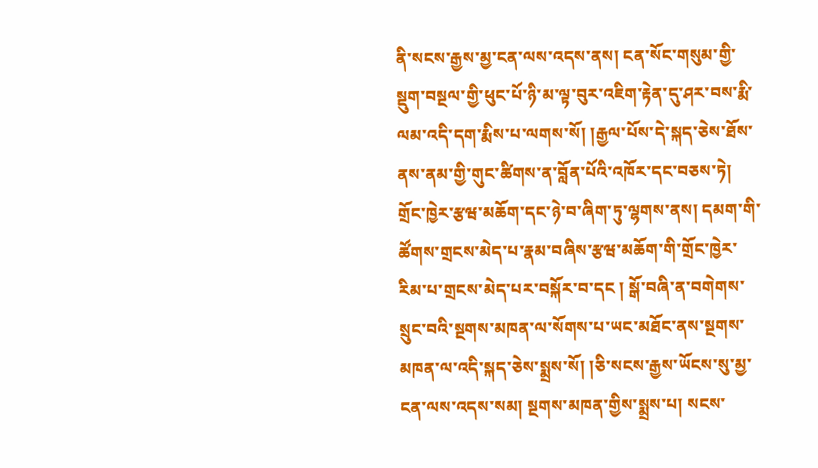ནི་སངས་རྒྱས་མྱ་ངན་ལས་འདས་ནས། ངན་སོང་གསུམ་གྱི་སྡུག་བསྔལ་གྱི་ཕུང་པོ་ཉི་མ་ལྟ་བུར་འཇིག་རྟེན་དུ་ཤར་བས་རྨི་ལམ་འདི་དག་རྨིས་པ་ལགས་སོ། །རྒྱལ་པོས་དེ་སྐད་ཅེས་ཐོས་ནས་ནམ་གྱི་གུང་ཚིགས་ན་བློན་པོའི་འཁོར་དང་བཅས་ཏེ། གྲོང་ཁྱེར་རྩཝ་མཆོག་དང་ཉེ་བ་ཞིག་ཏུ་ལྷགས་ནས། དམག་གི་ཚོགས་གྲངས་མེད་པ་རྣམ་བཞིས་རྩཝ་མཆོག་གི་གྲོང་ཁྱེར་རིམ་པ་གྲངས་མེད་པར་བསྐོར་བ་དང ། སྒོ་བཞི་ན་བགེགས་སྲུང་བའི་སྔགས་མཁན་ལ་སོགས་པ་ཡང་མཐོང་ནས་སྔགས་མཁན་ལ་འདི་སྐད་ཅེས་སྨྲས་སོ། །ཅི་སངས་རྒྱས་ཡོངས་སུ་མྱ་ངན་ལས་འདས་སམ། སྔགས་མཁན་གྱིས་སྨྲས་པ། སངས་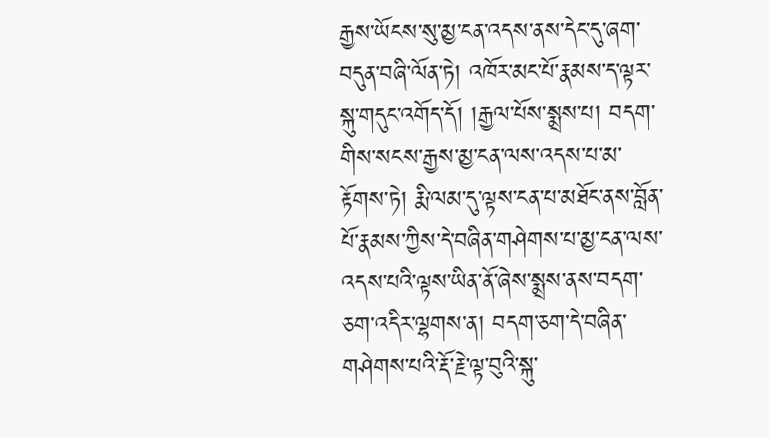རྒྱས་ཡོངས་སུ་མྱ་ངན་འདས་ནས་དེང་དུ་ཞག་བདུན་བཞི་ལོན་ཏེ། འཁོར་མང་པོ་རྣམས་ད་ལྟར་སྐུ་གདུང་འགོད་དོ། །རྒྱལ་པོས་སྨྲས་པ། བདག་གིས་སངས་རྒྱས་མྱ་ངན་ལས་འདས་པ་མ་རྟོགས་ཏེ། རྨི་ལམ་དུ་ལྟས་ངན་པ་མཐོང་ནས་བློན་པོ་རྣམས་ཀྱིས་དེ་བཞིན་གཤེགས་པ་མྱ་ངན་ལས་འདས་པའི་ལྟས་ཡིན་ནོ་ཞེས་སྨྲས་ནས་བདག་ཅག་འདིར་ལྷགས་ན། བདག་ཅག་དེ་བཞིན་གཤེགས་པའི་རྡོ་རྗེ་ལྟ་བུའི་སྐུ་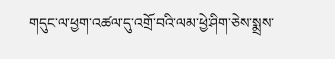གདུང་ལ་ཕྱག་འཚལ་དུ་འགྲོ་བའི་ལམ་ཕྱེ་ཤིག་ཅེས་སྨྲས་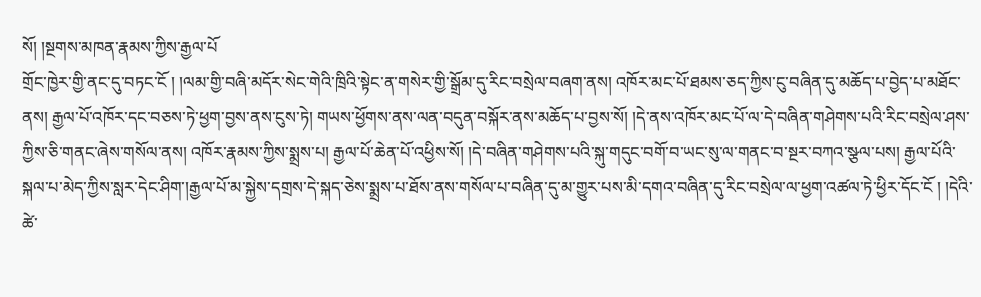སོ། །སྔགས་མཁན་རྣམས་ཀྱིས་རྒྱལ་པོ
གྲོང་ཁྱེར་གྱི་ནང་དུ་བཏང་ངོ ། །ལམ་གྱི་བཞི་མདོར་སེང་གེའི་ཁྲིའི་སྟེང་ན་གསེར་གྱི་སྒྲོམ་དུ་རིང་བསྲེལ་བཞག་ནས། འཁོར་མང་པོ་ཐམས་ཅད་ཀྱིས་ངུ་བཞིན་དུ་མཆོད་པ་བྱེད་པ་མཐོང་ནས། རྒྱལ་པོ་འཁོར་དང་བཅས་ཏེ་ཕྱག་བྱས་ནས་ངུས་ཏེ། གཡས་ཕྱོགས་ནས་ལན་བདུན་བསྐོར་ནས་མཆོད་པ་བྱས་སོ། །དེ་ནས་འཁོར་མང་པོ་ལ་དེ་བཞིན་གཤེགས་པའི་རིང་བསྲེལ་ཤས་ཀྱིས་ཅི་གནང་ཞེས་གསོལ་ནས། འཁོར་རྣམས་ཀྱིས་སྨྲས་པ། རྒྱལ་པོ་ཆེན་པོ་འཕྱིས་སོ། །དེ་བཞིན་གཤེགས་པའི་སྐུ་གདུང་བགོ་བ་ཡང་སུ་ལ་གནང་བ་སྔར་བཀའ་སྩལ་པས། རྒྱལ་པོའི་སྐལ་པ་མེད་ཀྱིས་སླར་དེང་ཤིག་།རྒྱལ་པོ་མ་སྐྱེས་དགྲས་དེ་སྐད་ཅེས་སྨྲས་པ་ཐོས་ནས་གསོལ་པ་བཞིན་དུ་མ་གྱུར་པས་མི་དགའ་བཞིན་དུ་རིང་བསྲེལ་ལ་ཕྱག་འཚལ་ཏེ་ཕྱིར་དོང་ངོ ། །དེའི་ཚེ་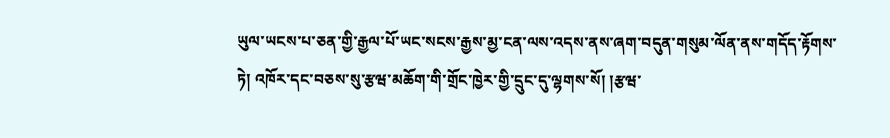ཡུལ་ཡངས་པ་ཅན་གྱི་རྒྱལ་པོ་ཡང་སངས་རྒྱས་མྱ་ངན་ལས་འདས་ནས་ཞག་བདུན་གསུམ་ལོན་ནས་གདོད་རྟོགས་ཏེ། འཁོར་དང་བཅས་སུ་རྩཝ་མཆོག་གི་གྲོང་ཁྱེར་གྱི་དྲུང་དུ་ལྷགས་སོ། །རྩཝ་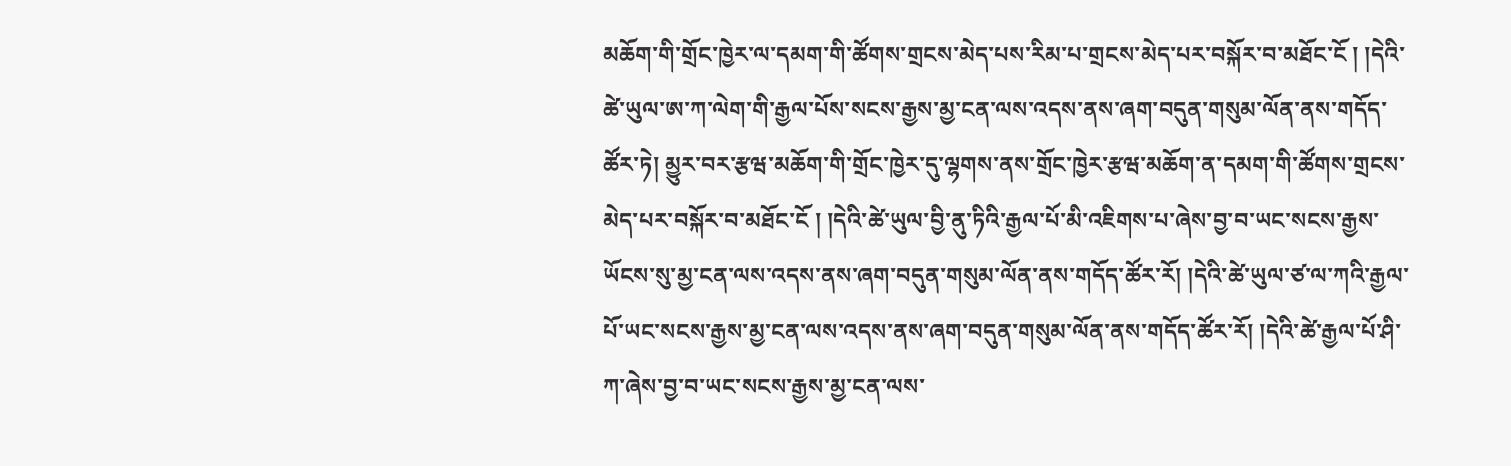མཆོག་གི་གྲོང་ཁྱེར་ལ་དམག་གི་ཚོགས་གྲངས་མེད་པས་རིམ་པ་གྲངས་མེད་པར་བསྐོར་བ་མཐོང་ངོ ། །དེའི་ཚེ་ཡུལ་ཨ་ཀ་ལེག་གི་རྒྱལ་པོས་སངས་རྒྱས་མྱ་ངན་ལས་འདས་ནས་ཞག་བདུན་གསུམ་ལོན་ནས་གདོད་ཚོར་ཏེ། མྱུར་བར་རྩཝ་མཆོག་གི་གྲོང་ཁྱེར་དུ་ལྷགས་ནས་གྲོང་ཁྱེར་རྩཝ་མཆོག་ན་དམག་གི་ཚོགས་གྲངས་མེད་པར་བསྐོར་བ་མཐོང་ངོ ། །དེའི་ཚེ་ཡུལ་བྱི་ནུ་ཏིའི་རྒྱལ་པོ་མི་འཇིགས་པ་ཞེས་བྱ་བ་ཡང་སངས་རྒྱས་ཡོངས་སུ་མྱ་ངན་ལས་འདས་ནས་ཞག་བདུན་གསུམ་ལོན་ནས་གདོད་ཚོར་རོ། །དེའི་ཚེ་ཡུལ་ཙ་ལ་ཀའི་རྒྱལ་པོ་ཡང་སངས་རྒྱས་མྱ་ངན་ལས་འདས་ནས་ཞག་བདུན་གསུམ་ལོན་ནས་གདོད་ཚོར་རོ། །དེའི་ཚེ་རྒྱལ་པོ་ཤི་ཀ་ཞེས་བྱ་བ་ཡང་སངས་རྒྱས་མྱ་ངན་ལས་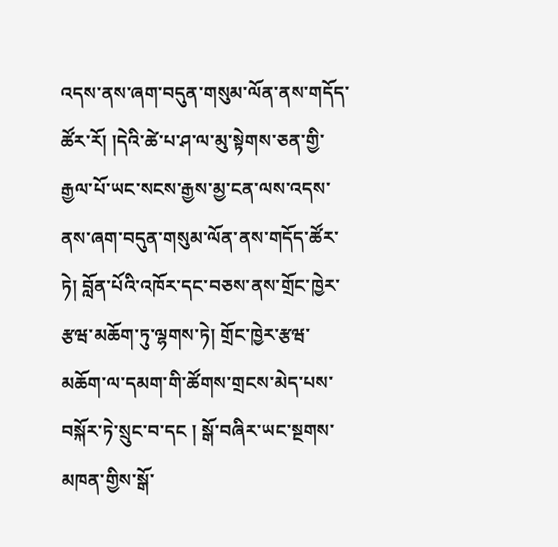འདས་ནས་ཞག་བདུན་གསུམ་ལོན་ནས་གདོད་ཚོར་རོ། །དེའི་ཚེ་པ་ཤ་ལ་མུ་སྟེགས་ཅན་གྱི་རྒྱལ་པོ་ཡང་སངས་རྒྱས་མྱ་ངན་ལས་འདས་ནས་ཞག་བདུན་གསུམ་ལོན་ནས་གདོད་ཚོར་ཏེ། བློན་པོའི་འཁོར་དང་བཅས་ནས་གྲོང་ཁྱེར་རྩཝ་མཆོག་ཏུ་ལྷགས་ཏེ། གྲོང་ཁྱེར་རྩཝ་མཆོག་ལ་དམག་གི་ཚོགས་གྲངས་མེད་པས་བསྐོར་ཏེ་སྲུང་བ་དང ། སྒོ་བཞིར་ཡང་སྔགས་མཁན་གྱིས་སྒོ་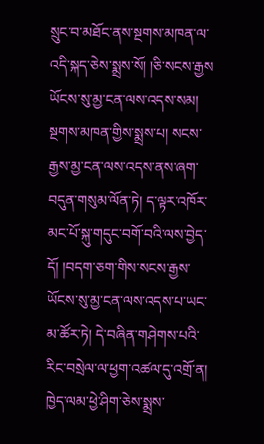སྲུང་བ་མཐོང་ནས་སྔགས་མཁན་ལ་འདི་སྐད་ཅེས་སྨྲས་སོ། །ཅི་སངས་རྒྱས
ཡོངས་སུ་མྱ་ངན་ལས་འདས་སམ། སྔགས་མཁན་གྱིས་སྨྲས་པ། སངས་རྒྱས་མྱ་ངན་ལས་འདས་ནས་ཞག་བདུན་གསུམ་ལོན་ཏེ། ད་ལྟར་འཁོར་མང་པོ་སྐུ་གདུང་བགོ་བའི་ལས་བྱེད་དོ། །བདག་ཅག་གིས་སངས་རྒྱས་ཡོངས་སུ་མྱ་ངན་ལས་འདས་པ་ཡང་མ་ཚོར་ཏེ། དེ་བཞིན་གཤེགས་པའི་རིང་བསྲེལ་ལ་ཕྱག་འཚལ་དུ་འགྲོ་ན། ཁྱེད་ལམ་ཕྱེ་ཤིག་ཅེས་སྨྲས་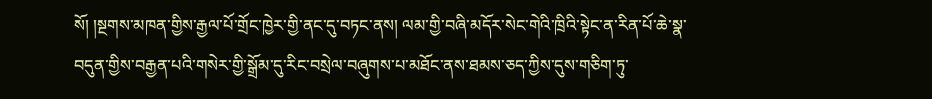སོ། །སྔགས་མཁན་གྱིས་རྒྱལ་པོ་གྲོང་ཁྱེར་གྱི་ནང་དུ་བཏང་ནས། ལམ་གྱི་བཞི་མདོར་སེང་གེའི་ཁྲིའི་སྟེང་ན་རིན་པོ་ཆེ་སྣ་བདུན་གྱིས་བརྒྱན་པའི་གསེར་གྱི་སྒྲོམ་དུ་རིང་བསྲེལ་བཞུགས་པ་མཐོང་ནས་ཐམས་ཅད་ཀྱིས་དུས་གཅིག་ཏུ་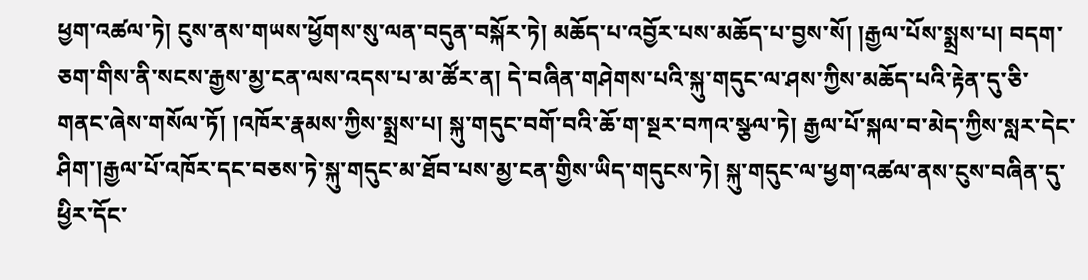ཕྱག་འཚལ་ཏེ། ངུས་ནས་གཡས་ཕྱོགས་སུ་ལན་བདུན་བསྐོར་ཏེ། མཆོད་པ་འབྱོར་པས་མཆོད་པ་བྱས་སོ། །རྒྱལ་པོས་སྨྲས་པ། བདག་ཅག་གིས་ནི་སངས་རྒྱས་མྱ་ངན་ལས་འདས་པ་མ་ཚོར་ན། དེ་བཞིན་གཤེགས་པའི་སྐུ་གདུང་ལ་ཤས་ཀྱིས་མཆོད་པའི་རྟེན་དུ་ཅི་གནང་ཞེས་གསོལ་ཏོ། །འཁོར་རྣམས་ཀྱིས་སྨྲས་པ། སྐུ་གདུང་བགོ་བའི་ཆོ་ག་སྔར་བཀའ་སྩལ་ཏེ། རྒྱལ་པོ་སྐལ་བ་མེད་ཀྱིས་སླར་དེང་ཤིག་།རྒྱལ་པོ་འཁོར་དང་བཅས་ཏེ་སྐུ་གདུང་མ་ཐོབ་པས་མྱ་ངན་གྱིས་ཡིད་གདུངས་ཏེ། སྐུ་གདུང་ལ་ཕྱག་འཚལ་ནས་ངུས་བཞིན་དུ་ཕྱིར་དོང་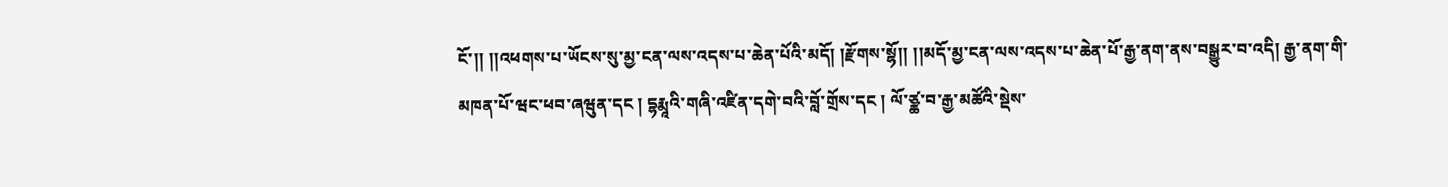ངོ་།། །།འཕགས་པ་ཡོངས་སུ་མྱ་ངན་ལས་འདས་པ་ཆེན་པོའི་མདོ། །རྫོགས་སྷོ།། །།མདོ་མྱ་ངན་ལས་འདས་པ་ཆེན་པོ་རྒྱ་ནག་ནས་བསྒྱུར་བ་འདི། རྒྱ་ནག་གི་མཁན་པོ་ཝང་ཕབ་ཞཝུན་དང ། དྷརྨཱའི་གཞི་འཛིན་དགེ་བའི་བློ་གྲོས་དང ། ལོ་ཙྪ་བ་རྒྱ་མཚོའི་སྡེས་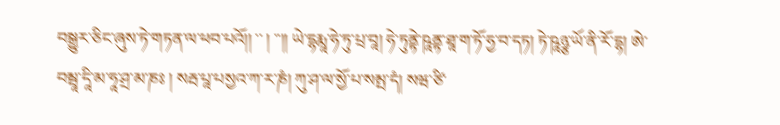བསྒྱུར་ཅིང་ཞུས་ཏེ་གཏན་ལ་ཕབ་པའོ།། ་་ ། ་་།། ཡེ་དྷརྨཱ་ཧེ་ཏུ་པྲ་བཱ། ཧེ་ཏུནྟེ་ཥཱནྟ་ཐཱ་ག་ཏོ་ཧྱ་བ་དཏ། ཏེ་ཥཱཉྩ་ཡོ་ནི་རོ་དྷ། ཨེ་བམྦཱ་དཱི་མ་ཧཱ་ཤྲ་མ་ཎཿ ། སརྦ་པཱ་པསྱའ་ཀ་ར་ཎཾ། ཀུ་ཤ་ལ་སྱོ་པ་སམྤ་དཾ། སཝ་ཙི་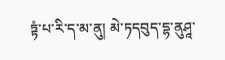ཏྟཾ་པ་རི་ད་མ་ནུ། མེ་ཏདབུད་དྷ་ནུཤཱ་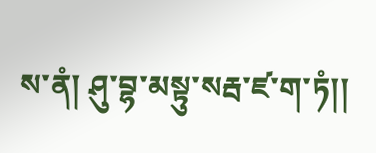ས་ནཾ། ཤུ་བྷ་མསྟུ་སརྦ་ཛ་ག་ཏཾ།།